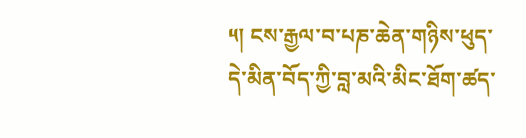༥། ངས་རྒྱལ་བ་པཎ་ཆེན་གཉིས་ཕུད་དེ་མིན་བོད་ཀྱི་བླ་མའི་མིང་ཐོག་ཚད་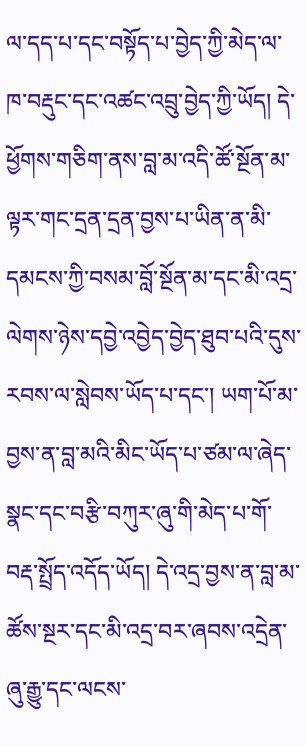ལ་དད་པ་དང་བསྟོད་པ་བྱེད་ཀྱི་མེད་ལ་ཁ་བརྡུང་དང་འཚང་འབྲུ་བྱེད་ཀྱི་ཡོད། དེ་ཕྱོགས་གཅིག་ནས་བླ་མ་འདི་ཚོ་སྔོན་མ་ལྟར་གང་དྲན་དྲན་བྱས་པ་ཡིན་ན་མི་དམངས་ཀྱི་བསམ་བློ་སྔོན་མ་དང་མི་འདྲ་ལེགས་ཉེས་དབྱེ་འབྱེད་བྱེད་ཐུབ་པའི་དུས་རབས་ལ་སླེབས་ཡོད་པ་དང་། ཡག་པོ་མ་བྱས་ན་བླ་མའི་མིང་ཡོད་པ་ཙམ་ལ་ཞེད་སྣང་དང་བརྩི་བཀུར་ཞུ་གི་མེད་པ་གོ་བརྡ་སྤྲོད་འདོད་ཡོད། དེ་འདྲ་བྱས་ན་བླ་མ་ཚོས་སྔར་དང་མི་འདྲ་བར་ཞབས་འདྲེན་ཞུ་རྒྱུ་དང་ལངས་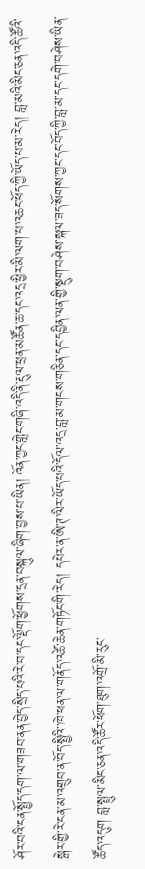ཤོར་བའི་ངན་སྤྱོད་དག་ལ་གཟབ་ནན་བྱེད་སྲིད་པའི་རེ་བ་དང་ལྡོག་ཕྱོགས་དྲན་བསྐུལ་ཞིག་བྱས་པ་ཡིན། འོན་ཀྱང་གླེང་གཞི་འདི་ནི་རྡུལ་ཕྲན་མཚོན་ཆ་དང་འདྲ་ཕྱིར་མི་ལག་པ་འཆང་ཕོད་ཀྱི་ཡོད་པ་མ་རེད། བླ་མའི་མིང་ཅན་འདི་ཚོའི་སྒེར་གྱི་རེ་ངན་མ་འགྲུབ་ན་བོད་སྤྱིའི་་ཁེ་ཕན་ལ་གནོད་འཚེ་ཆེན་གཏོང་གི་རེད། དཔེར་ན་ཨི་ཊ་ལིར་ཡོད་པའི་དོལ་འདྲ་བླ་མ་གངས་གཅིན་དང་དབྱིན་ལན་གྱི་སྡུག་བཤེས་སྐལ་ཟད་སོགས་ཀྱང་དང་བོད་ཀྱི་བླ་མ་དང་དགེ་བཤེས་ཡིན་ཚོད་འདུག བླ་སྤྲུལ་མིང་ཅན་འདི་ཚོར་ཕོག་ཐུག་འགྲོ་མི་རུང་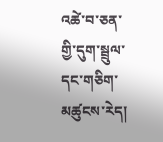འཚེ་བ་ཅན་གྱི་དུག་སྦྲུལ་དང་གཅིག་མཚུངས་རེད།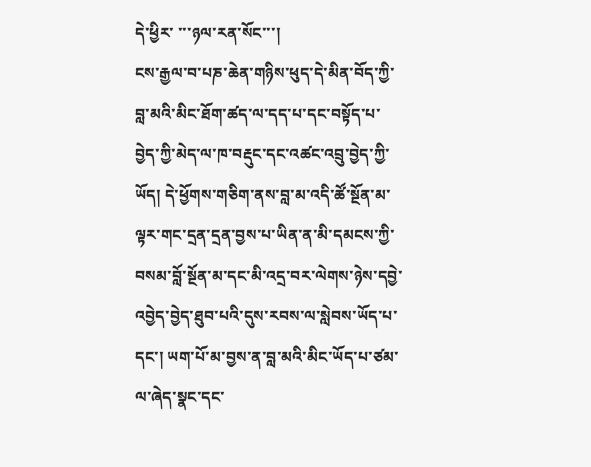དེ་ཕྱིར་ ་་་ཉལ་རན་སོང་་་།
ངས་རྒྱལ་བ་པཎ་ཆེན་གཉིས་ཕུད་དེ་མིན་བོད་ཀྱི་བླ་མའི་མིང་ཐོག་ཚད་ལ་དད་པ་དང་བསྟོད་པ་བྱེད་ཀྱི་མེད་ལ་ཁ་བརྡུང་དང་འཚང་འབྲུ་བྱེད་ཀྱི་ཡོད། དེ་ཕྱོགས་གཅིག་ནས་བླ་མ་འདི་ཚོ་སྔོན་མ་ལྟར་གང་དྲན་དྲན་བྱས་པ་ཡིན་ན་མི་དམངས་ཀྱི་བསམ་བློ་སྔོན་མ་དང་མི་འདྲ་བར་ལེགས་ཉེས་དབྱེ་འབྱེད་བྱེད་ཐུབ་པའི་དུས་རབས་ལ་སླེབས་ཡོད་པ་དང་། ཡག་པོ་མ་བྱས་ན་བླ་མའི་མིང་ཡོད་པ་ཙམ་ལ་ཞེད་སྣང་དང་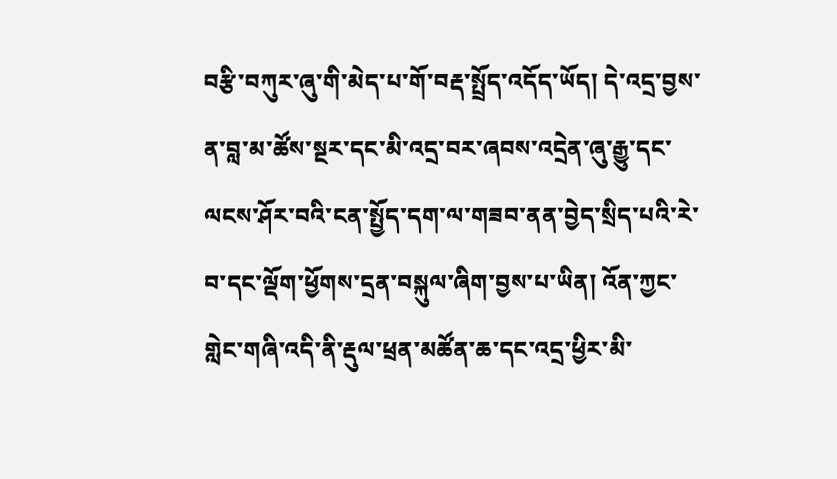བརྩི་བཀུར་ཞུ་གི་མེད་པ་གོ་བརྡ་སྤྲོད་འདོད་ཡོད། དེ་འདྲ་བྱས་ན་བླ་མ་ཚོས་སྔར་དང་མི་འདྲ་བར་ཞབས་འདྲེན་ཞུ་རྒྱུ་དང་ལངས་ཤོར་བའི་ངན་སྤྱོད་དག་ལ་གཟབ་ནན་བྱེད་སྲིད་པའི་རེ་བ་དང་ལྡོག་ཕྱོགས་དྲན་བསྐུལ་ཞིག་བྱས་པ་ཡིན། འོན་ཀྱང་གླེང་གཞི་འདི་ནི་རྡུལ་ཕྲན་མཚོན་ཆ་དང་འདྲ་ཕྱིར་མི་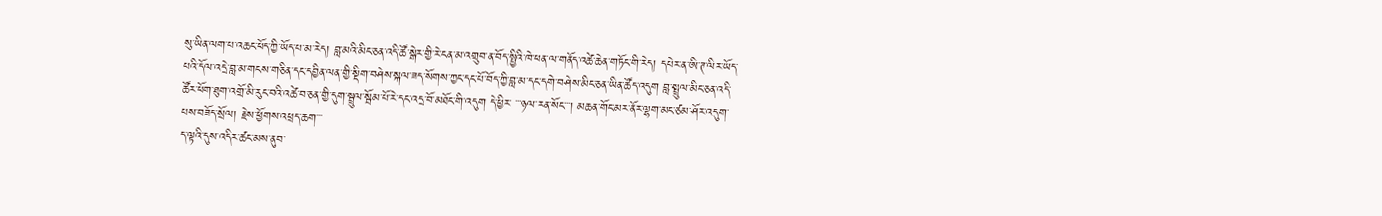སུ་ཡིན་ལག་པ་འཆང་ཕོད་ཀྱི་ཡོད་པ་མ་རེད། བླ་མའི་མིང་ཅན་འདི་ཚོ་སྒེར་གྱི་རེ་ངན་མ་འགྲུབ་ན་བོད་སྤྱིའི་ཁེ་ཕན་ལ་གནོད་འཚེ་ཆེན་གཏོང་གི་རེད། དཔེར་ན་ཨི་ཊ་ལིར་ཡོད་པའི་དོལ་འདྲེ་བླ་མ་གངས་གཅིན་དང་དབྱིན་ལན་གྱི་སྡིག་བཤེས་སྐལ་ཟད་སོགས་ཀྱང་དང་པོ་བོད་ཀྱི་བླ་མ་དང་དགེ་བཤེས་མིང་ཅན་ཡིན་ཚོད་འདུག བླ་སྤྲུལ་མིང་ཅན་འདི་ཚོར་ཕོག་ཐུག་འགྲོ་མི་རུང་བའི་འཚེ་བ་ཅན་གྱི་དུག་སྦྲུལ་སྦོམ་པོ་རེ་དང་འདྲ་བོ་མཐོང་གི་འདུག དེ་ཕྱིར་ ་་་ཉལ་རན་སོང་་་། མཆན་གོང་མར་ནོར་ལྷག་མང་ཙམ་ཤོར་འདུག་པས་བཟོད་སྲོལ། རྗེས་ཕྱོགས་འཕྲད་ཆག་་་
ད་ལྟའི་དུས་འདིར་ཚང་མས་ནུབ་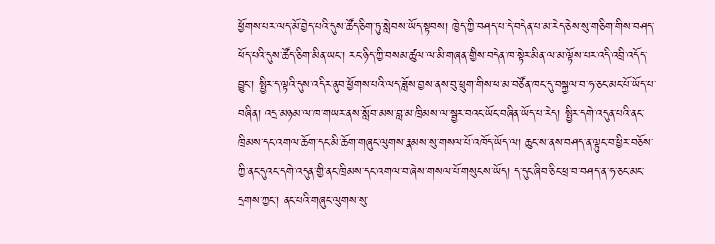ཕྱོགས་པར་ལད་མོ་བྱེད་པའི་དུས་ཚོད་ཅིག་ཏུ་སླེབས་ཡོད་སྟབས། ཁྱེད་ཀྱི་བཤད་པ་དེ་བདེན་པ་མ་རེད་ཅེས་སུ་གཅིག་གིས་བཤད་ཕོད་པའི་དུས་ཚོད་ཅིག་མིན་ཡང་། རང་ཉིད་ཀྱི་བསམ་ཚུལ་ལ་མི་གཞན་གྱིས་བདེན་ཁ་སྟེར་མིན་ལ་མ་ལྟོས་པར་འདི་འབྲི་འདོད་བྱུང་། སྤྱིར་ད་ལྟའི་དུས་འདིར་ནུབ་ཕྱོགས་པའི་ལད་ཟློས་བྱས་ནས་བུ་ཕྲུག་གིས་ཕ་མ་བཙོན་ཁང་དུ་བསྐྱལ་བ་ཧ་ཅང་མང་པོ་ཡོད་པ་བཞིན། འདྲ་མཉམ་ལ་ཁ་གཡར་ནས་སློབ་མས་བླ་མ་ཁྲིམས་ལ་སྦྱར་བའང་ཡོང་བཞིན་ཡོད་པ་རེད། སྤྱིར་དགེ་འདུན་པའི་ནང་ཁྲིམས་དང་འགལ་ཆོག་དང་མི་ཆོག་གཞུང་ལུགས་རྣམས་སུ་གསལ་པོ་འཁོད་ཡོད་ལ། ཆུང་ས་ནས་བཤད་ན་ལྟུང་བ་ཕྱིར་བཅོས་ཀྱི་ནང་དུའང་དགེ་འདུན་གྱི་ནང་ཁྲིམས་དང་འགལ་བ་ཞེས་གསལ་པོ་གསུངས་ཡོད། ད་དུང་ཞིབ་ཅིང་ཕྲ་བ་བཤད་ན་ཧ་ཅང་མང་དྲགས་ཀྱང་། ནང་པའི་གཞུང་ལུགས་སུ་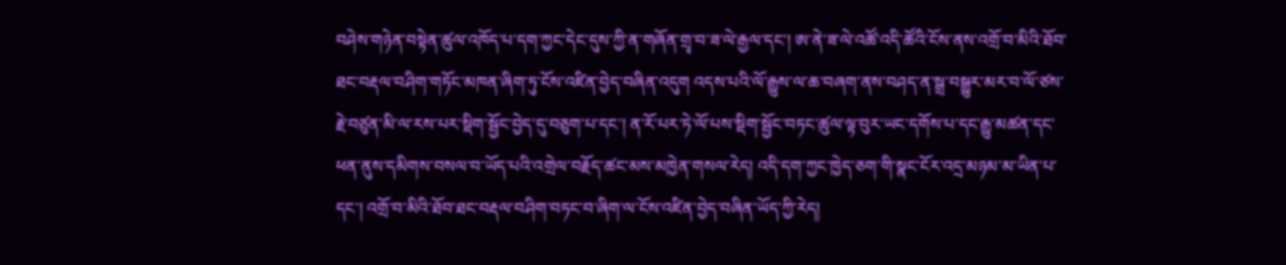བཤེས་གཉེན་བསྟེན་ཚུལ་འཁོད་པ་དག་ཀྱང་དེང་དུས་ཀྱི་ན་གཞོན་གྲྭ་བ་ཟ་ལེ་རྒྱལ་དང་། ཨ་ནེ་ཟ་ལེ་འཚོ་འདི་ཚོའི་ངོས་ནས་འགྲོ་བ་མིའི་ཐོབ་ཐང་བརྡལ་བཤིག་གཏོང་མཁན་ཞིག་ཏུ་ངོས་འཛིན་བྱེད་བཞིན་འདུག འདས་པའི་ལོ་རྒྱུས་ལ་ཆ་བཞག་ནས་བཤད་ན་སྒྲ་བསྒྱུར་མར་བ་ལོ་ཙས་རྗེ་བཙུན་མི་ལ་རས་པར་སྡིག་སྦྱོང་བྱེད་དུ་བཅུག་པ་དང་། ན་རོ་པར་ཏེ་ལོ་པས་སྡིག་སྦྱོང་བཏང་ཚུལ་ལྟ་བུར་ཡང་དགོས་པ་དང་རྒྱུ་མཚན་དང་ཕན་ནུས་དམིགས་བསལ་བ་ཡོད་པའི་འགྲེལ་བརྗོད་ཚང་མས་མཁྱེན་གསལ་རེད། འདི་དག་ཀྱང་ཁྱེད་ཅག་གི་སྣང་ངོར་འདྲ་མཉམ་མ་ཡིན་པ་དང་། འགྲོ་བ་མིའི་ཐོབ་ཐང་བརྡལ་བཤིག་བཏང་བ་ཞིག་ལ་ངོས་འཛིན་བྱེད་བཞིན་ཡོད་ཀྱི་རེད།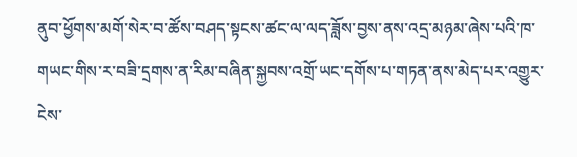ནུབ་ཕྱོགས་མགོ་སེར་བ་ཚོས་བཤད་སྟངས་ཚང་ལ་ལད་ཟློས་བྱས་ནས་འདྲ་མཉམ་ཞེས་པའི་ཁ་གཡང་གིས་ར་བཟི་དྲགས་ན་རིམ་བཞིན་སྐྱབས་འགྲོ་ཡང་དགོས་པ་གཏན་ནས་མེད་པར་འགྱུར་ངེས་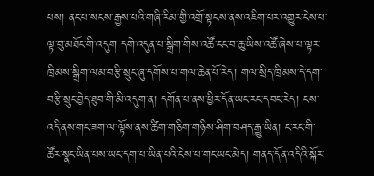པས། ནང་པ་སངས་རྒྱས་པའི་གཞི་རིམ་གྱི་འགྲོ་སྟངས་ནས་འཇིག་པར་འགྱུར་ངེས་པ་ལྟ་བུ་མཐོང་གི་འདུག དགེ་འདུན་པ་སྒྲིག་གིས་འཚོ་ངང་བ་ཆུ་ཡིས་འཚོ་ཞེས་པ་ལྟར་ཁྲིམས་སྒྲིག་ལམ་བརྩི་སྲུང་ཞུ་དགོས་པ་གལ་ཆེན་པོ་རེད། གལ་སྲིད་ཁྲིམས་དེ་དག་བརྩི་སྲུང་བྱེད་ཐུབ་གི་མི་འདུག་ན། དགོན་པ་ནས་ཕྱིར་དོན་ཡང་རང་དབང་རེད། ངས་འདི་ནས་གང་ཟག་ལ་ལྟོས་ནས་ཚིག་གཅིག་གཉིས་ཤིག་བཤད་རྒྱུ་ཡིན། ང་རང་གི་ཚོར་སྣང་ཡིན་པས་ཡང་དག་པ་ཡིན་པའི་ངེས་པ་གང་ཡང་མེད། གནད་དོན་འདིའི་སྐོར་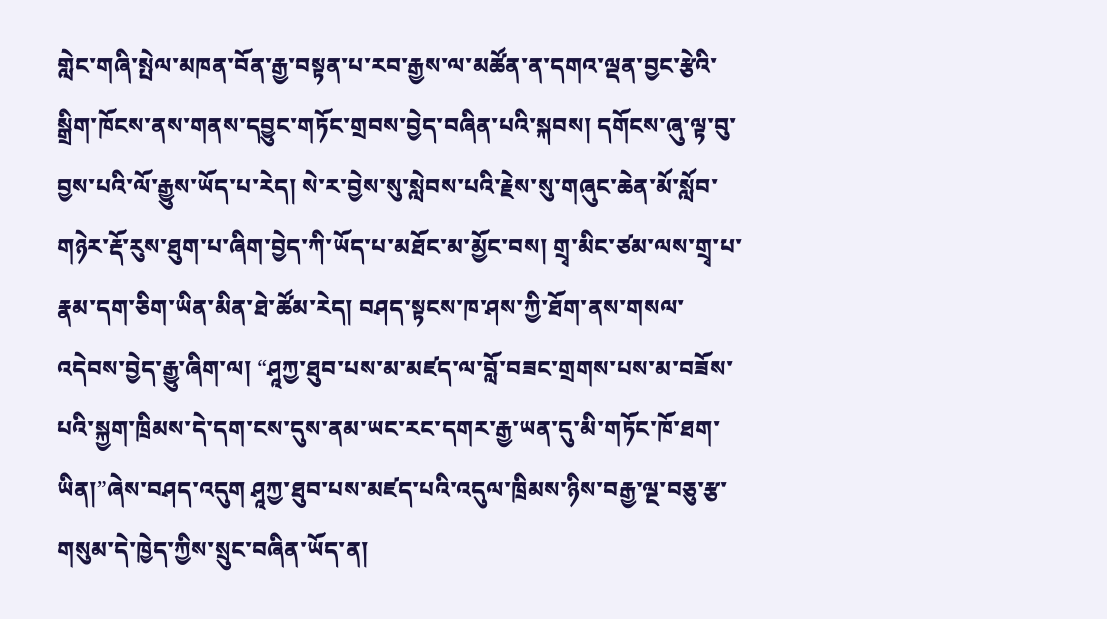གླེང་གཞི་སྤེལ་མཁན་བོན་རྒྱ་བསྟན་པ་རབ་རྒྱས་ལ་མཚོན་ན་དགའ་ལྡན་བྱང་རྩེའི་སྒྲིག་ཁོངས་ནས་གནས་དབྱུང་གཏོང་གྲབས་བྱེད་བཞིན་པའི་སྐབས། དགོངས་ཞུ་ལྟ་བུ་བྱས་པའི་ལོ་རྒྱུས་ཡོད་པ་རེད། སེ་ར་བྱེས་སུ་སླེབས་པའི་རྗེས་སུ་གཞུང་ཆེན་མོ་སློབ་གཉེར་རྡོ་རུས་ཐུག་པ་ཞིག་བྱེད་ཀི་ཡོད་པ་མཐོང་མ་མྱོང་བས། གྲྭ་མིང་ཙམ་ལས་གྲྭ་པ་རྣམ་དག་ཅིག་ཡིན་མིན་ཐེ་ཚོམ་རེད། བཤད་སྟངས་ཁ་ཤས་ཀྱི་ཐོག་ནས་གསལ་འདེབས་བྱེད་རྒྱུ་ཞིག་ལ། “ཤཱཀྱ་ཐུབ་པས་མ་མཛད་ལ་བློ་བཟང་གྲགས་པས་མ་བཟོས་པའི་སྐྱག་ཁྲིམས་དེ་དག་ངས་དུས་ནམ་ཡང་རང་དགར་རྒྱ་ཡན་དུ་མི་གཏོང་ཁོ་ཐག་ཡིན།”ཞེས་བཤད་འདུག ཤཱཀྱ་ཐུབ་པས་མཛད་པའི་འདུལ་ཁྲིམས་ཉིས་བརྒྱ་ལྔ་བཅུ་རྩ་གསུམ་དེ་ཁྱེད་ཀྱིས་སྲུང་བཞིན་ཡོད་ན།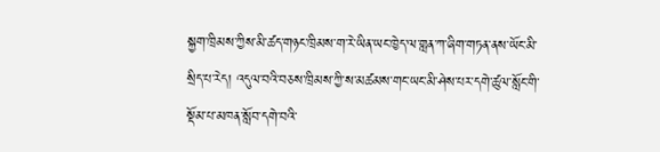སྐྱག་ཁྲིམས་ཀྱིས་མི་ཚད་གཉང་ཁྲིམས་ག་རེ་ཡིན་ཡང་ཁྱེད་ལ་གླན་ཀ་ཞིག་གཏན་ནས་ཡོང་མི་སྲིད་པ་རེད། འདུལ་བའི་བཅས་ཁྲིམས་ཀྱི་ས་མཚམས་གང་ཡང་མི་ཤེས་པར་དགེ་ཚུལ་སློང་གི་སྡོམ་པ་མཁན་སློབ་དགེ་བའི་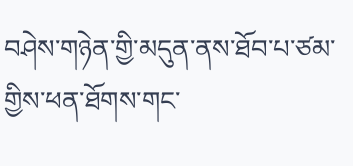བཤེས་གཉེན་གྱི་མདུན་ནས་ཐོབ་པ་ཙམ་གྱིས་ཕན་ཐོགས་གང་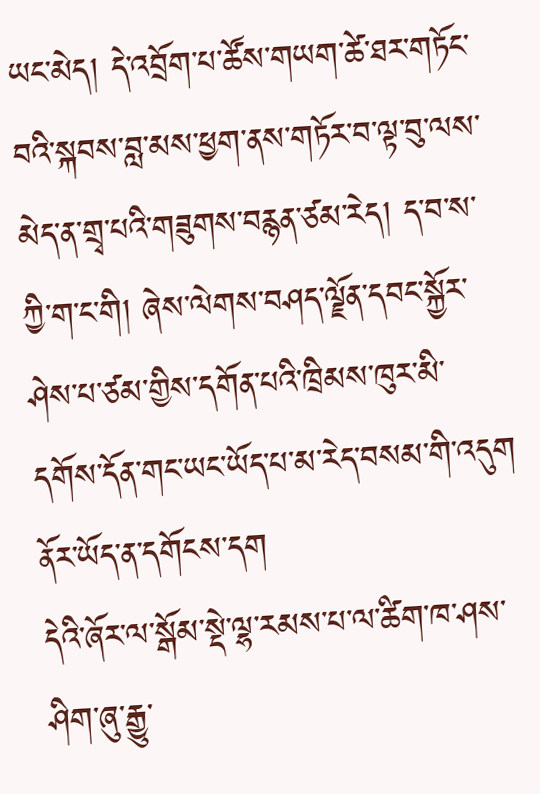ཡང་མེད། དེ་འབྲོག་པ་ཚོས་གཡག་ཚེ་ཐར་གཏོང་བའི་སྐབས་བླ་མས་ཕྱག་ནས་གཏོར་བ་ལྟ་བུ་ལས་མེད་ན་གྲྭ་པའི་གཟུགས་བརྙན་ཙམ་རེད། ད་བ་ས་ཀྱི་ག་ང་གི། ཞེས་ལེགས་བཤད་ལྗོན་དབང་སྐྱོར་ཤེས་པ་ཙམ་གྱིས་དགོན་པའི་ཁྲིམས་ཁུར་མི་དགོས་དོན་གང་ཡང་ཡོད་པ་མ་རེད་བསམ་གི་འདུག ནོར་ཡོད་ན་དགོངས་དག
དེའི་ཞོར་ལ་སྒོམ་སྡེ་ལྷ་རམས་པ་ལ་ཚིག་ཁ་ཤས་ཤིག་ཞུ་རྒྱུ་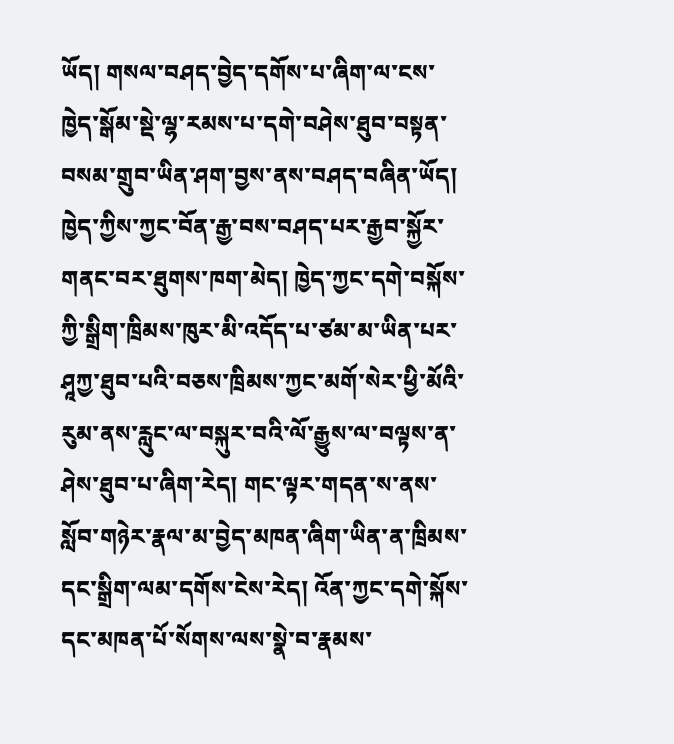ཡོད། གསལ་བཤད་བྱེད་དགོས་པ་ཞིག་ལ་ངས་ཁྱེད་སྒོམ་སྡེ་ལྷ་རམས་པ་དགེ་བཤེས་ཐུབ་བསྟན་བསམ་གྲུབ་ཡིན་ཤག་བྱས་ནས་བཤད་བཞིན་ཡོད། ཁྱེད་ཀྱིས་ཀྱང་བོན་རྒྱ་བས་བཤད་པར་རྒྱབ་སྐྱོར་གནང་བར་ཐུགས་ཁག་མེད། ཁྱེད་ཀྱང་དགེ་བསྐོས་ཀྱི་སྒྲིག་ཁྲིམས་ཁུར་མི་འདོད་པ་ཙམ་མ་ཡིན་པར་ཤཱཀྱ་ཐུབ་པའི་བཅས་ཁྲིམས་ཀྱང་མགོ་སེར་ཕྱི་མོའི་རུམ་ནས་རླུང་ལ་བསྐུར་བའི་ལོ་རྒྱུས་ལ་བལྟས་ན་ཤེས་ཐུབ་པ་ཞིག་རེད། གང་ལྟར་གདན་ས་ནས་སློབ་གཉེར་རྣལ་མ་བྱེད་མཁན་ཞིག་ཡིན་ན་ཁྲིམས་དང་སྒྲིག་ལམ་དགོས་ངེས་རེད། འོན་ཀྱང་དགེ་སྐོས་དང་མཁན་པོ་སོགས་ལས་སྣེ་བ་རྣམས་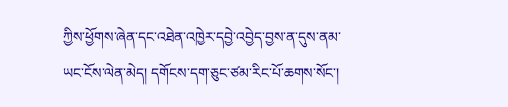ཀྱིས་ཕྱོགས་ཞེན་དང་འཐེན་འཁྱེར་དབྱེ་འབྱེད་བྱས་ན་དུས་ནམ་ཡང་ངོས་ལེན་མེད། དགོངས་དག་ཅུང་ཙམ་རིང་པོ་ཆགས་སོང་།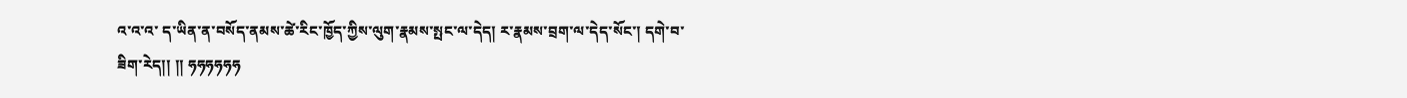འ་འ་འ་ ད་ཡིན་ན་བསོད་ནམས་ཚེ་རིང་ཁྱོད་ཀྱིས་ལུག་རྣམས་སྤང་ལ་དེད། ར་རྣམས་བྲག་ལ་དེད་སོང་། དགེ་བ་ཟིག་རེད།། །། ཧཧཧཧཧཧ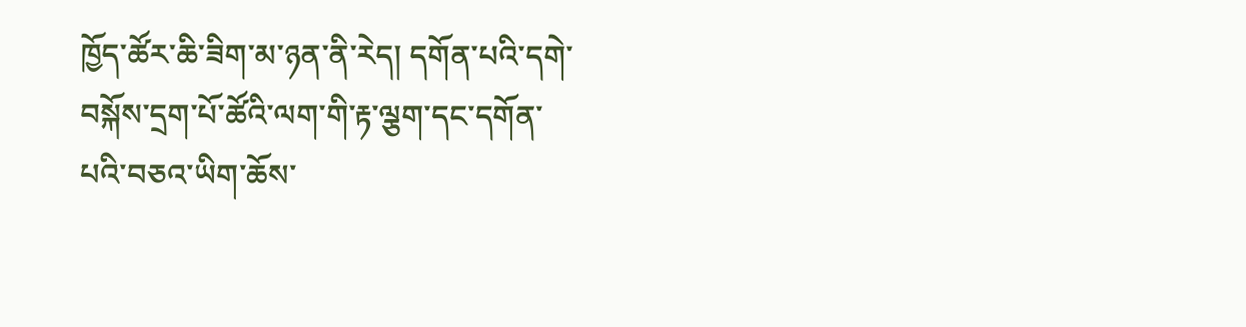ཁྱོད་ཚོར་ཆི་ཟིག་མ་ཉན་ནི་རེད། དགོན་པའི་དགེ་བསྐོས་དྲག་པོ་ཚོའི་ལག་གི་རྟ་ལྕག་དང་དགོན་པའི་བཅའ་ཡིག་ཆོས་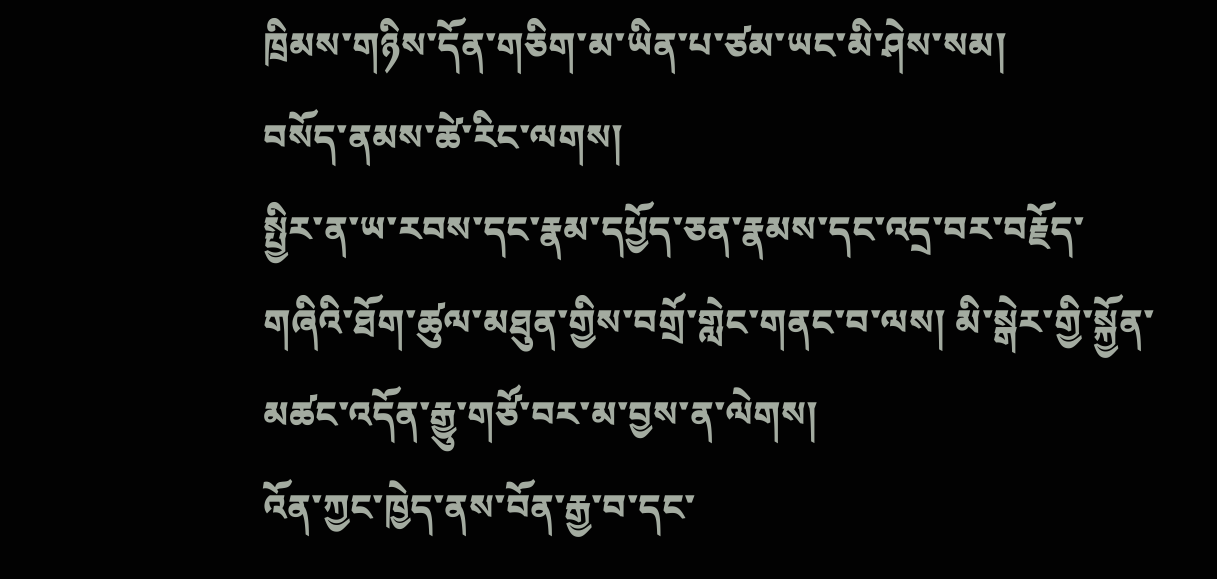ཁྲིམས་གཉིས་དོན་གཅིག་མ་ཡིན་པ་ཙམ་ཡང་མི་ཤེས་སམ།
བསོད་ནམས་ཚེ་རིང་ལགས།
སྤྱིར་ན་ཡ་རབས་དང་རྣམ་དཔྱོད་ཅན་རྣམས་དང་འདྲ་བར་བརྗོད་གཞིའི་ཐོག་ཚུལ་མཐུན་གྱིས་བགྲོ་གླེང་གནང་བ་ལས། མི་སྒེར་གྱི་སྐྱོན་མཚང་འདོན་རྒྱུ་གཙོ་བར་མ་བྱས་ན་ལེགས།
འོན་ཀྱང་ཁྱེད་ནས་བོན་རྒྱ་བ་དང་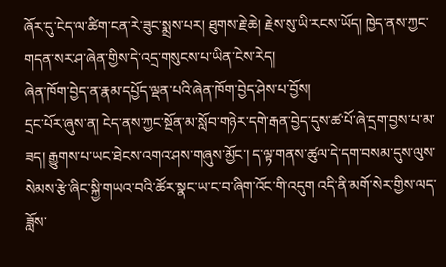ཞོར་དུ་ངེད་ལ་ཚིག་ངན་རེ་ཟུང་སྨྲས་པར། ཐུགས་རྗེ་ཆེ། རྗེས་སུ་ཡི་རངས་ཡོད། ཁྱེད་ནས་ཀྱང་གདན་སར་ཤ་ཞེན་གྱིས་དེ་འདྲ་གསུངས་པ་ཡིན་ངེས་རེད།
ཞེན་ཁོག་བྱེད་ན་རྣམ་དཔྱོད་ལྡན་པའི་ཞེན་ཁོག་བྱེད་ཤེས་པ་བྱོས།
དྲང་པོར་ཞུས་ན། ངེད་ནས་ཀྱང་སྔོན་མ་སློབ་གཉེར་དགེ་རྒན་བྱེད་དུས་ཚ་པོ་ཞེ་དྲག་བྱས་པ་མ་ཟད། རྒྱུགས་པ་ཡང་ཐེངས་འགའ་ཤས་གཞུས་མྱོང་། ད་ལྟ་གནས་ཚུལ་དེ་དག་བསམ་དུས་ལུས་སེམས་རྩེ་ཞིང་སྐྱི་གཡའ་བའི་ཚོར་སྣང་ཡ་ང་བ་ཞིག་འོང་གི་འདུག འདི་ནི་མགོ་སེར་གྱིས་ལད་ཟློས་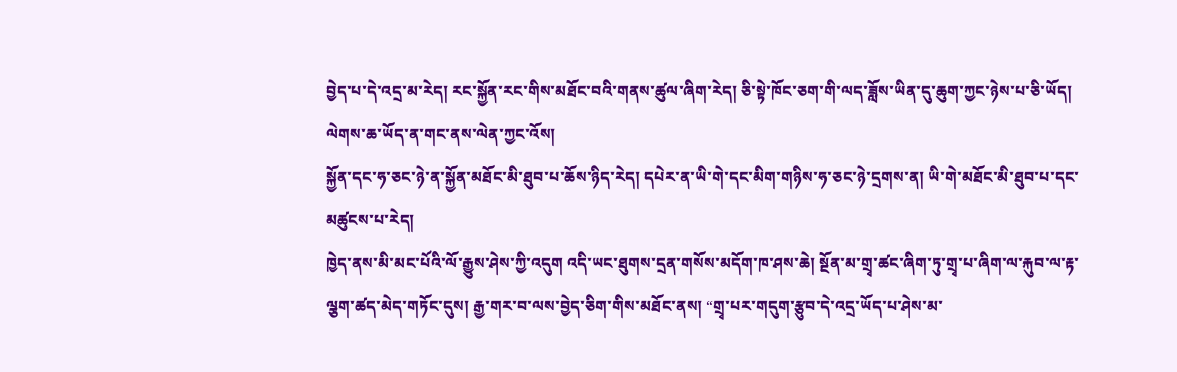བྱེད་པ་དེ་འདྲ་མ་རེད། རང་སྐྱོན་རང་གིས་མཐོང་བའི་གནས་ཚུལ་ཞིག་རེད། ཅི་སྟེ་ཁོང་ཅག་གི་ལད་ཟློས་ཡིན་དུ་ཆུག་ཀྱང་ཉེས་པ་ཅི་ཡོད། ལེགས་ཆ་ཡོད་ན་གང་ནས་ལེན་ཀྱང་འོས།
སྐྱོན་དང་ཧ་ཅང་ཉེ་ན་སྐྱོན་མཐོང་མི་ཐུབ་པ་ཆོས་ཉིད་རེད། དཔེར་ན་ཡི་གེ་དང་མིག་གཉིས་ཧ་ཅང་ཉེ་དྲགས་ན། ཡི་གེ་མཐོང་མི་ཐུབ་པ་དང་མཚུངས་པ་རེད།
ཁྱེད་ནས་མི་མང་པོའི་ལོ་རྒྱུས་ཤེས་ཀྱི་འདུག འདི་ཡང་ཐུགས་དྲན་གསོས་མདོག་ཁ་ཤས་ཆེ། སྔོན་མ་གྲྭ་ཚང་ཞིག་ཏུ་གྲྭ་པ་ཞིག་ལ་རྐུབ་ལ་རྟ་ལྕག་ཚད་མེད་གཏོང་དུས། རྒྱ་གར་བ་ལས་བྱེད་ཅིག་གིས་མཐོང་ནས། “གྲྭ་པར་གདུག་རྩུབ་དེ་འདྲ་ཡོད་པ་ཤེས་མ་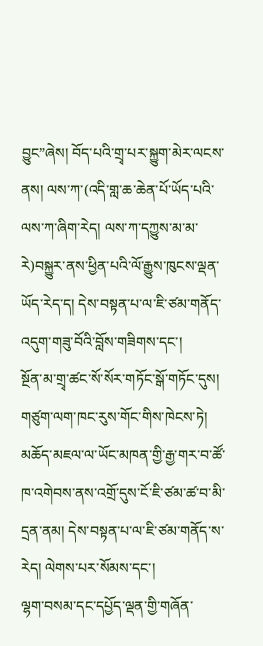བྱུང”ཞེས། བོད་པའི་གྲྭ་པར་སྐྱུག་མེར་ལངས་ནས། ལས་ཀ་(འདི་གླ་ཆ་ཆེན་པོ་ཡོད་པའི་ལས་ཀ་ཞིག་རེད། ལས་ཀ་དཀྱུས་མ་མ་རེ)བསྐྱུར་ནས་ཕྱིན་པའི་ལོ་རྒྱུས་ཁུངས་ལྡན་ཡོད་རེད་ད། དེས་བསྟན་པ་ལ་ཇི་ཙམ་གནོད་འདུག་གཟུ་བོའི་བློས་གཟིགས་དང་།
སྔོན་མ་གྲྭ་ཚང་སོ་སོར་གཏོང་སྒོ་གཏོང་དུས། གཙུག་ལག་ཁང་རུས་གོང་གིས་ཁེངས་ཏེ། མཆོད་མཇལ་ལ་ཡོང་མཁན་གྱི་རྒྱ་གར་བ་ཚོ་ཁ་འགེབས་ནས་འགྲོ་དུས་ངོ་ཇི་ཙམ་ཚ་བ་མི་དྲན་ནམ། དེས་བསྟན་པ་ལ་ཇི་ཙམ་གནོད་ས་རེད། ལེགས་པར་སོམས་དང་།
ལྷག་བསམ་དང་དཔྱོད་ལྡན་གྱི་གཞོན་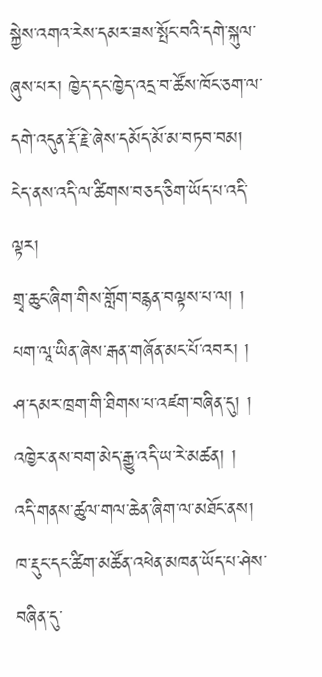སྐྱེས་འགའ་རེས་དམར་ཟས་སྤོང་བའི་དགེ་སྐུལ་ཞུས་པར། ཁྱེད་དང་ཁྱེད་འདྲ་བ་ཚོས་ཁོང་ཅག་ལ་དགེ་འདུན་རྡོ་རྗེ་ཞེས་དམོད་མོ་མ་བཏབ་བམ།
ངེད་ནས་འདི་ལ་ཚིགས་བཅད་ཅིག་ཡོད་པ་འདི་ལྟར།
གྲྭ་ཆུང་ཞིག་གིས་གློག་བརྙན་བལྟས་པ་ལ། །
པག་ལཱ་ཡིན་ཞེས་རྒན་གཞོན་མང་པོ་འབར། །
ཤ་དམར་ཁྲག་གི་ཐིགས་པ་འཛག་བཞིན་དུ། །
འཁྱེར་ནས་བག་མེད་རྒྱུ་འདི་ཡ་རེ་མཚན། །
འདི་གནས་ཚུལ་གལ་ཆེན་ཞིག་ལ་མཐོང་ནས། ཁ་རྡུང་དང་ཚིག་མཚོན་འཕེན་མཁན་ཡོད་པ་ཤེས་བཞིན་དུ་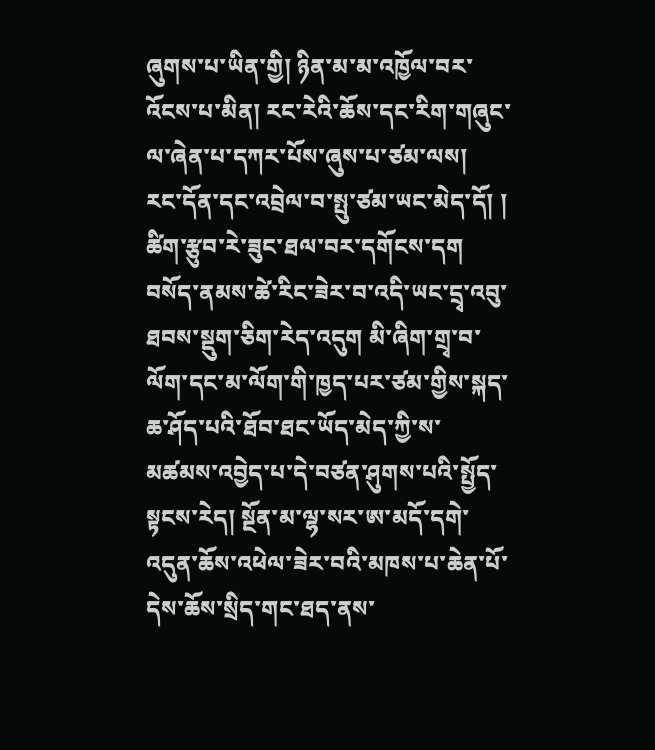ཞུགས་པ་ཡིན་གྱི། ཉིན་མ་མ་འཁྱོལ་བར་འོངས་པ་མིན། རང་རེའི་ཆོས་དང་རིག་གཞུང་ལ་ཞེན་པ་དཀར་པོས་ཞུས་པ་ཙམ་ལས། རང་དོན་དང་འབྲེལ་བ་སྤུ་ཙམ་ཡང་མེད་དོ། །
ཚིག་རྩུབ་རེ་ཟུང་ཐལ་བར་དགོངས་དག
བསོད་ནམས་ཚེ་རིང་ཟེར་བ་འདི་ཡང་དྲྭ་འབུ་ཐབས་སྡུག་ཅིག་རེད་འདུག མི་ཞིག་གྲྭ་བ་ལོག་དང་མ་ལོག་གི་ཁྱད་པར་ཙམ་གྱིས་སྐད་ཆ་ཤོད་པའི་ཐོབ་ཐང་ཡོད་མེད་ཀྱི་ས་མཚམས་འབྱེད་པ་དེ་བཙན་ཤུགས་པའི་སྤྱོད་སྟངས་རེད། སྔོན་མ་ལྷ་སར་ཨ་མདོ་དགེ་འདུན་ཆོས་འཕེལ་ཟེར་བའི་མཁས་པ་ཆེན་པོ་དེས་ཆོས་སྲིད་གང་ཐད་ནས་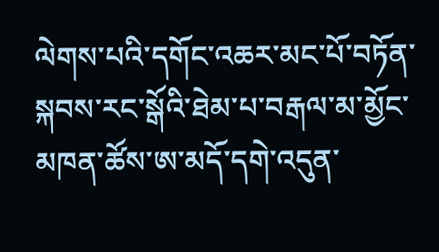ལེགས་པའི་དགོང་འཆར་མང་པོ་བཏོན་སྐབས་རང་སྒོའི་ཐེམ་པ་བརྒལ་མ་མྱོང་མཁན་ཚོས་ཨ་མདོ་དགེ་འདུན་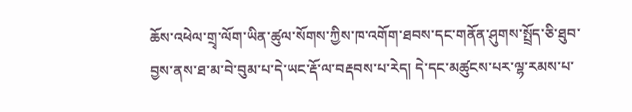ཆོས་འཕེལ་གྲྭ་ལོག་ཡིན་ཚུལ་སོགས་ཀྱིས་ཁ་འགོག་ཐབས་དང་གནོན་ཤུགས་སྤྲོད་ཅི་ཐུབ་བྱས་ནས་ཐ་མ་བེ་བུམ་པ་དེ་ཡང་རྡོ་ལ་བརྡབས་པ་རེད། དེ་དང་མཚུངས་པར་ལྷ་རམས་པ་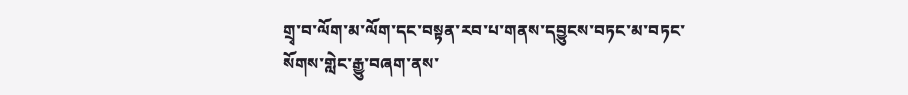གྲྭ་བ་ལོག་མ་ལོག་དང་བསྟན་རབ་པ་གནས་དབྱུངས་བཏང་མ་བཏང་སོགས་གླེང་རྒྱུ་བཞག་ནས་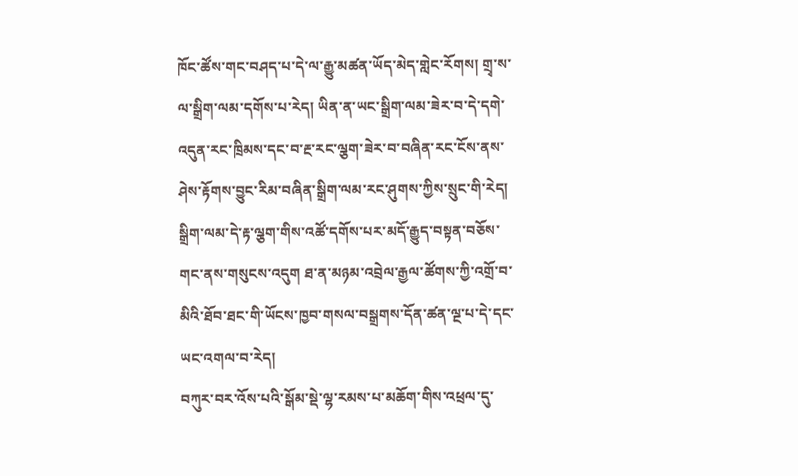ཁོང་ཚོས་གང་བཤད་པ་དེ་ལ་རྒྱུ་མཚན་ཡོད་མེད་གླེང་རོགས། གྲྭ་ས་ལ་སྒྲིག་ལམ་དགོས་པ་རེད། ཡིན་ན་ཡང་སྒྲིག་ལམ་ཟེར་བ་དེ་དགེ་འདུན་རང་ཁྲིམས་དང་བ་རྔ་རང་ལྕག་ཟེར་བ་བཞིན་རང་ངོས་ནས་ཤེས་རྟོགས་བྱུང་རིམ་བཞིན་སྒྲིག་ལམ་རང་ཤུགས་ཀྱིས་སྲུང་གི་རེད། སྒྲིག་ལམ་དེ་རྟ་ལྕག་གིས་འཚོ་དགོས་པར་མདོ་རྒྱུད་བསྟན་བཅོས་གང་ནས་གསུངས་འདུག ཐ་ན་མཉམ་འབྲེལ་རྒྱལ་ཚོགས་ཀྱི་འགྲོ་བ་མིའི་ཐོབ་ཐང་གི་ཡོངས་ཁྱབ་གསལ་བསྒྲགས་དོན་ཚན་ལྔ་པ་དེ་དང་ཡང་འགལ་བ་རེད།
བཀུར་བར་འོས་པའི་སྒོམ་སྡེ་ལྷ་རམས་པ་མཆོག་གིས་འཕྲལ་དུ་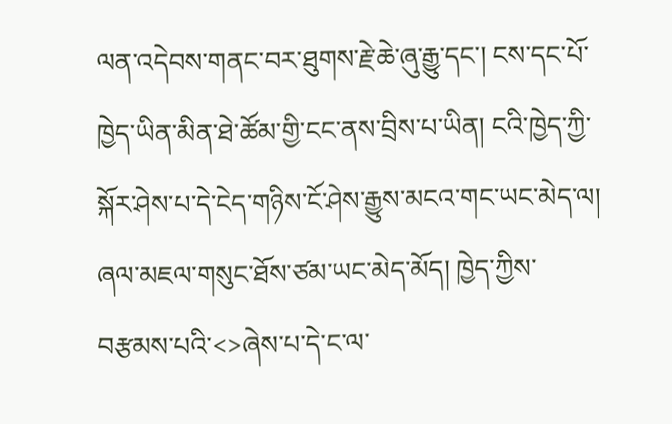ལན་འདེབས་གནང་བར་ཐུགས་རྗེ་ཆེ་ཞུ་རྒྱུ་དང་། ངས་དང་པོ་ཁྱེད་ཡིན་མིན་ཐེ་ཚོམ་གྱི་ངང་ནས་བྲིས་པ་ཡིན། ངའི་ཁྱེད་ཀྱི་སྐོར་ཤེས་པ་དེ་ངེད་གཉིས་ངོ་ཤེས་རྒྱུས་མངའ་གང་ཡང་མེད་ལ། ཞལ་མཇལ་གསུང་ཐོས་ཙམ་ཡང་མེད་མོད། ཁྱེད་ཀྱིས་བརྩམས་པའི་<>ཞེས་པ་དེ་ང་ལ་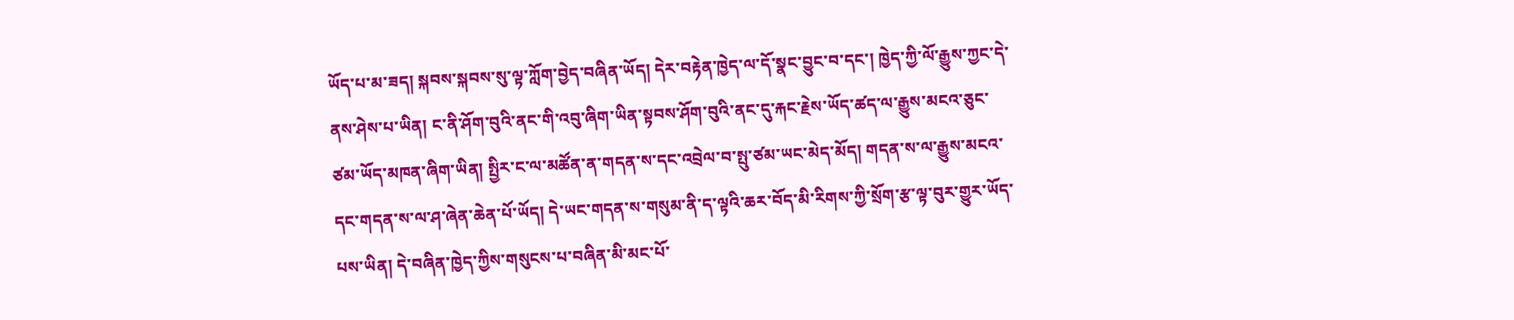ཡོད་པ་མ་ཟད། སྐབས་སྐབས་སུ་ལྟ་ཀློག་བྱེད་བཞིན་ཡོད། དེར་བརྟེན་ཁྱེད་ལ་དོ་སྣང་བྱུང་བ་དང་། ཁྱེད་ཀྱི་ལོ་རྒྱུས་ཀྱང་དེ་ནས་ཤེས་པ་ཡིན། ང་ནི་ཤོག་བུའི་ནང་གི་འབུ་ཞིག་ཡིན་སྟབས་ཤོག་བུའི་ནང་དུ་རྐང་རྗེས་ཡོད་ཚད་ལ་རྒྱུས་མངའ་ཅུང་ཙམ་ཡོད་མཁན་ཞིག་ཡིན། སྤྱིར་ང་ལ་མཚོན་ན་གདན་ས་དང་འབྲེལ་བ་སྤུ་ཙམ་ཡང་མེད་མོད། གདན་ས་ལ་རྒྱུས་མངའ་དང་གདན་ས་ལ་ཤ་ཞེན་ཆེན་པོ་ཡོད། དེ་ཡང་གདན་ས་གསུམ་ནི་ད་ལྟའི་ཆར་བོད་མི་རིགས་ཀྱི་སྲོག་རྩ་ལྟ་བུར་གྱུར་ཡོད་པས་ཡིན། དེ་བཞིན་ཁྱེད་ཀྱིས་གསུངས་པ་བཞིན་མི་མང་པོ་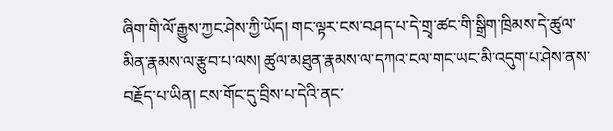ཞིག་གི་ལོ་རྒྱུས་ཀྱང་ཤེས་ཀྱི་ཡོད། གང་ལྟར་ངས་བཤད་པ་དེ་གྲྭ་ཚང་གི་སྒྲིག་ཁྲིམས་དེ་ཚུལ་མིན་རྣམས་ལ་རྩུབ་པ་ལས། ཚུལ་མཐུན་རྣམས་ལ་དཀའ་ངལ་གང་ཡང་མི་འདུག་པ་ཤེས་ནས་བརྗོད་པ་ཡིན། ངས་གོང་དུ་བྲིས་པ་དེའི་ནང་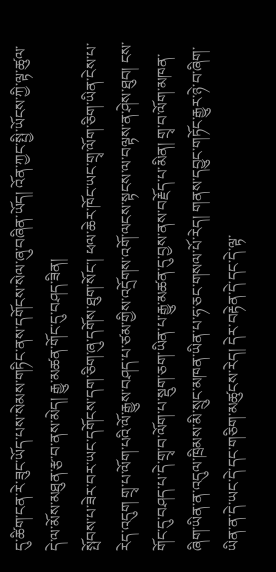དུ་ཚིག་ངན་རེ་ཟུང་ཡོད་པས་སེམས་གཏིང་ནས་དགོངས་སེལ་ཞུ་བཞིན་ཡོད། འོན་ཀྱང་སྤྱི་ཡོངས་ཀྱི་ལྟ་ཚུལ་དེ་ལ་མོས་མཐུན་རྩ་བ་ནས་མེད། རྒྱུ་མཚན་གོང་དུ་བཤད་ཟིན།
སྤོབས་པ་ཟེར་བར་ཡང་དགོངས་དག་ཅིག་ཞུ་དགོས་ཐུག་སོང་། ཕལ་ཆེར་ཁོང་ཡང་གྲྭ་ལོག་ཅིག་ཡིན་ངེས་པ་རེད་འདུག གྲྭ་པ་ལོག་པའི་ལོ་རྒྱུས་བཤད་པ་ཙམ་གྱིས་འདྲོགས་འགོ་ལངས་སྟངས་ལ་བལྟས་ན་ཤེས་ཐུབ། ངས་གོང་དུ་བཤད་པ་དེ་གྲྭ་བ་ལོག་པ་སྡུག་ཅག་ཡིན་པ་རྒྱུ་མཚན་དུ་བྱས་ནས་བརྗོད་པ་མིན། གྲྭ་བ་ལོག་མཁན་ཞིག་ཡིན་ན་འདུལ་ཁྲིམས་མི་སྲུང་མཁན་ཡིན་པ་ཧ་ཅང་གསལ་པོ་རེད། གནས་དབྱུང་གཏོང་རྒྱུར་ཉེ་བ་ཞིག་ཡིན་ན་དེ་ཡང་དེ་དང་གཅིག་མཚུངས་རེད། དེར་བརྟེན་དེ་དང་དེ་ལྟ་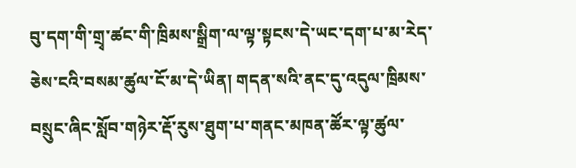བུ་དག་གི་གྲྭ་ཚང་གི་ཁྲིམས་སྒྲིག་ལ་ལྟ་སྟངས་དེ་ཡང་དག་པ་མ་རེད་ཅེས་ངའི་བསམ་ཚུལ་ངོ་མ་དེ་ཡིན། གདན་སའི་ནང་དུ་འདུལ་ཁྲིམས་བསྲུང་ཞིང་སློབ་གཉེར་རྡོ་རུས་ཐུག་པ་གནང་མཁན་ཚོར་ལྟ་ཚུལ་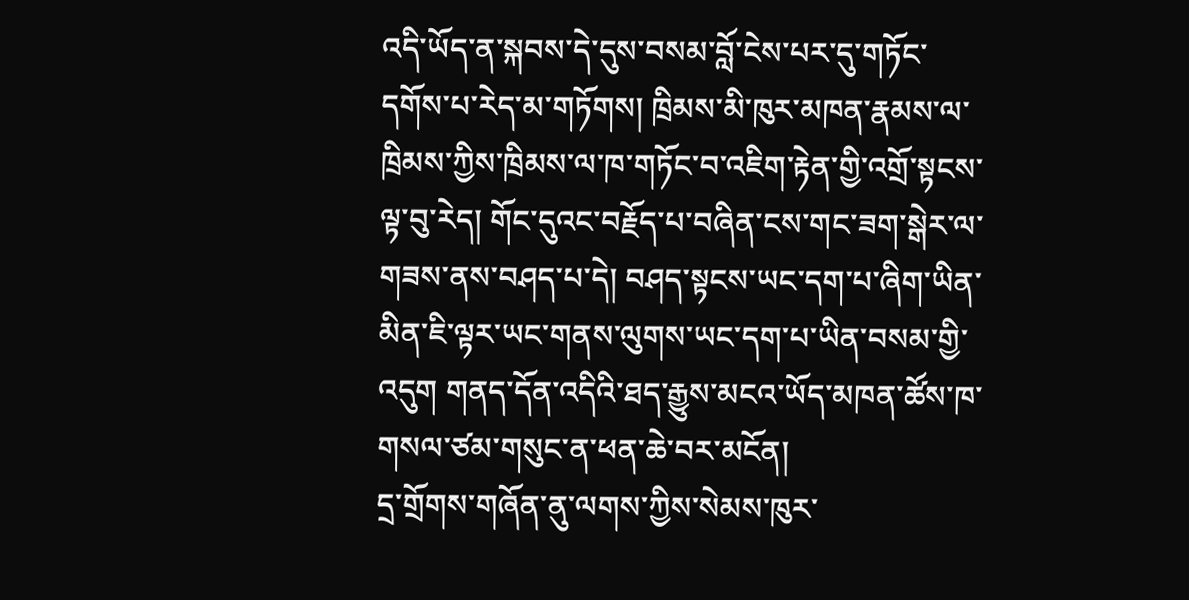འདི་ཡོད་ན་སྐབས་དེ་དུས་བསམ་བློ་ངེས་པར་དུ་གཏོང་དགོས་པ་རེད་མ་གཏོགས། ཁྲིམས་མི་ཁུར་མཁན་རྣམས་ལ་ཁྲིམས་ཀྱིས་ཁྲིམས་ལ་ཁ་གཏོང་བ་འཇིག་རྟེན་གྱི་འགྲོ་སྟངས་ལྟ་བུ་རེད། གོང་དུའང་བརྗོད་པ་བཞིན་ངས་གང་ཟག་སྒེར་ལ་གཟས་ནས་བཤད་པ་དེ། བཤད་སྟངས་ཡང་དག་པ་ཞིག་ཡིན་མིན་ཇི་ལྟར་ཡང་གནས་ལུགས་ཡང་དག་པ་ཡིན་བསམ་གྱི་འདུག གནད་དོན་འདིའི་ཐད་རྒྱུས་མངའ་ཡོད་མཁན་ཚོས་ཁ་གསལ་ཙམ་གསུང་ན་ཕན་ཆེ་བར་མངོན།
དྲ་གྲོགས་གཞོན་ནུ་ལགས་ཀྱིས་སེམས་ཁུར་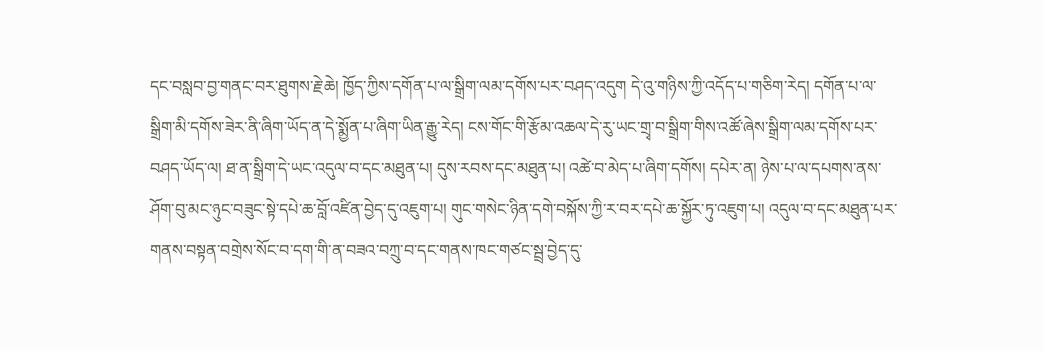དང་བསླབ་བྱ་གནང་བར་ཐུགས་རྗེ་ཆེ། ཁྱོད་ཀྱིས་དགོན་པ་ལ་སྒྲིག་ལམ་དགོས་པར་བཤད་འདུག དེ་འུ་གཉིས་ཀྱི་འདོད་པ་གཅིག་རེད། དགོན་པ་ལ་སྒྲིག་མི་དགོས་ཟེར་ནི་ཞིག་ཡོད་ན་དེ་སྨྱོན་པ་ཞིག་ཡིན་རྒྱུ་རེད། ངས་གོང་གི་རྩོམ་འཆལ་དེ་རུ་ཡང་གྲྭ་བ་སྒྲིག་གིས་འཚོ་ཞེས་སྒྲིག་ལམ་དགོས་པར་བཤད་ཡོད་ལ། ཐ་ན་སྒྲིག་དེ་ཡང་འདུལ་བ་དང་མཐུན་པ། དུས་རབས་དང་མཐུན་པ། འཚེ་བ་མེད་པ་ཞིག་དགོས། དཔེར་ན། ཉེས་པ་ལ་དཔགས་ནས་ཤོག་བུ་མང་ཉུང་བཟུང་སྟེ་དཔེ་ཆ་བློ་འཛིན་བྱེད་དུ་འཇུག་པ། གུང་གསེང་ཉིན་དགེ་བསྐོས་ཀྱི་ར་བར་དཔེ་ཆ་སྐྱོར་ཏུ་འཇུག་པ། འདུལ་བ་དང་མཐུན་པར་གནས་བསྟན་བགྲེས་སོང་བ་དག་གི་ན་བཟའ་བཀྲུ་བ་དང་གནས་ཁང་གཙང་སྦྲ་བྱེད་དུ་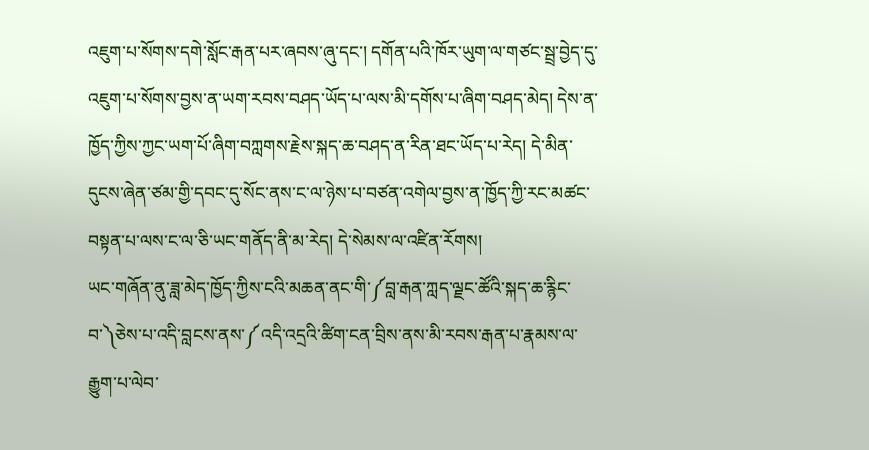འཇུག་པ་སོགས་དགེ་སློང་རྒན་པར་ཞབས་ཞུ་དང་། དགོན་པའི་ཁོར་ཡུག་ལ་གཙང་སྦྲ་བྱེད་དུ་འཇུག་པ་སོགས་བྱས་ན་ཡག་རབས་བཤད་ཡོད་པ་ལས་མི་དགོས་པ་ཞིག་བཤད་མེད། དེས་ན་ཁྱོད་ཀྱིས་ཀྱང་ཡག་པོ་ཞིག་བཀླགས་རྗེས་སྐད་ཆ་བཤད་ན་རིན་ཐང་ཡོད་པ་རེད། དེ་མིན་དུངས་ཞེན་ཙམ་གྱི་དབང་དུ་སོང་ནས་ང་ལ་ཉེས་པ་བཙན་འགེལ་བྱས་ན་ཁྱོད་ཀྱི་རང་མཚང་བསྟན་པ་ལས་ང་ལ་ཅི་ཡང་གནོད་ནི་མ་རེད། དེ་སེམས་ལ་འཛིན་རོགས།
ཡང་གཞོན་ནུ་ཟླ་མེད་ཁྱོད་ཀྱིས་ངའི་མཆན་ནང་གི་༼བླ་རྒན་ཀླད་ལྗང་ཚོའི་སྐད་ཆ་རྙིང་བ་༽ཅེས་པ་འདི་བླངས་ནས་༼འདི་འདྲའི་ཚིག་ངན་བྲིས་ནས་མི་རབས་རྒན་པ་རྣམས་ལ་རྒྱུག་པ་ལེབ་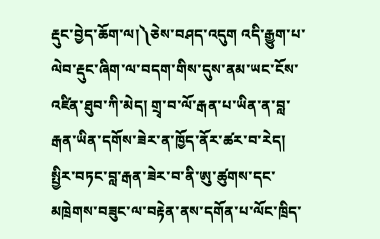རྡུང་བྱེད་ཆོག་ལ།༽ཅེས་བཤད་འདུག འདི་རྒྱུག་པ་ལེབ་རྡུང་ཞིག་ལ་བདག་གིས་དུས་ནམ་ཡང་ངོས་འཛིན་ཐུབ་ཀི་མེད། གྲྭ་བ་ལོ་རྒན་པ་ཡིན་ན་བླ་རྒན་ཡིན་དགོས་ཟེར་ན་ཁྱོད་ནོར་ཚར་བ་རེད། སྤྱིར་བཏང་བླ་རྒན་ཟེར་བ་ནི་ཨུ་ཚུགས་དང་མཁྲེགས་བཟུང་ལ་བརྟེན་ནས་དགོན་པ་ལོང་ཁྲིད་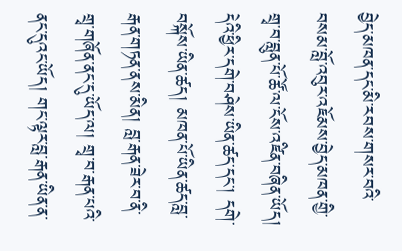བྱེད་མཁན་དང་མི་རབས་གསར་བའི་བསམ་བློ་འབུར་འཇོམས་བྱེད་མཁན་གྱི་གྲྭ་བ་བླུན་པོ་ཚོ་ལ་ངོས་འཛིན་བཞིན་ཡོད། དེའི་ཕྱིར་དགེ་བཤེས་ཡིན་ཚད་དང་། དགེ་བསྐོས་ཡིན་ཚད། མཁན་པོ་ཡིན་ཚད་བླ་རྒན་གཏན་ནས་མིན། བླ་རྒན་ཟེར་བ་ནི་གྲྭ་གཞོན་ནང་དུ་ཡོད་ལ། གྲྭ་བ་རྒན་པའི་ནང་དུའང་ཡོད། གང་ལྟར་བླ་རྒན་ཡིན་ན་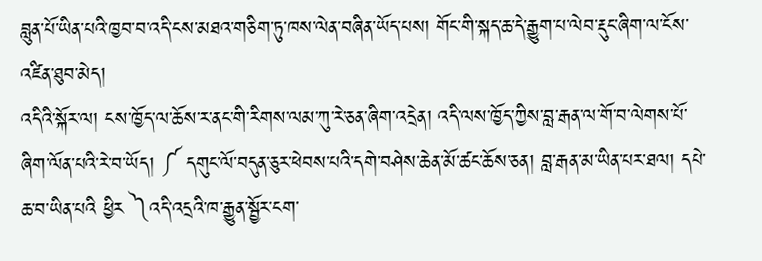བླུན་པོ་ཡིན་པའི་ཁྱབ་བ་འདི་ངས་མཐའ་གཅིག་ཏུ་ཁས་ལེན་བཞིན་ཡོད་པས། གོང་གི་སྐད་ཆ་དེ་རྒྱུག་པ་ལེབ་རྡུང་ཞིག་ལ་ངོས་འཛིན་ཐུབ་མེད།
འདིའི་སྐོར་ལ། ངས་ཁྱོད་ལ་ཆོས་ར་ནང་གི་རིགས་ལམ་ཀུ་རེ་ཅན་ཞིག་འདྲེན། འདི་ལས་ཁྱོད་ཀྱིས་བླ་རྒན་ལ་གོ་བ་ལེགས་པོ་ཞིག་ལོན་པའི་རེ་བ་ཡོད། ༼ དགུང་ལོ་བདུན་ཅུར་ཕེབས་པའི་དགེ་བཤེས་ཆེན་མོ་ཚང་ཆོས་ཅན། བླ་རྒན་མ་ཡིན་པར་ཐལ། དཔེ་ཆ་བ་ཡིན་པའི ཕྱིར ༽འདི་འདྲའི་ཁ་རྒྱུན་སྦྱོར་ངག་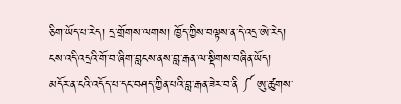ཅིག་ཡོད་པ་རེད། དྲ་གྲོགས་ལགས། ཁྱོད་ཀྱིས་བལྟས་ན་དེ་འདྲ་ཨེ་རེད། ངས་འདི་འདྲའི་གོ་བ་ཞིག་བླངས་ནས་བླ་རྒན་ལ་སྡིགས་བཞིན་ཡོད།
མདོར་ན་ངའི་འདོད་པ་དང་བཤད་ཀྱིན་པའི་བླ་རྒན་ཟེར་བ་ནི ༼ ཨུ་ཚུགས་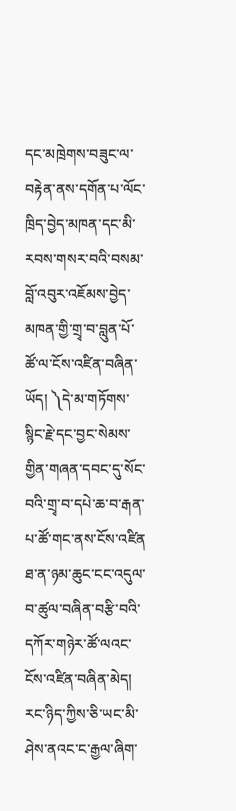དང་མཁྲེགས་བཟུང་ལ་བརྟེན་ནས་དགོན་པ་ལོང་ཁྲིད་བྱེད་མཁན་དང་མི་རབས་གསར་བའི་བསམ་བློ་འབུར་འཇོམས་བྱེད་མཁན་གྱི་གྲྭ་བ་བླུན་པོ་ཚོ་ལ་ངོས་འཛིན་བཞིན་ཡོད། ༽དེ་མ་གཏོགས་སྙིང་རྗེ་དང་བྱང་སེམས་གྱིན་གཞན་དབང་དུ་སོང་བའི་གྲྭ་བ་དཔེ་ཆ་བ་རྒན་པ་ཚོ་གང་ནས་ངོས་འཛིན ཐ་ན་ཉམ་ཆུང་ངང་འདུལ་བ་ཚུལ་བཞིན་བརྩི་བའི་དཀོར་གཉེར་ཚོ་ལའང་ངོས་འཛིན་བཞིན་མེད། རང་ཉིད་ཀྱིས་ཅི་ཡང་མི་ཤེས་ནའང་ང་རྒྱལ་ཞིག་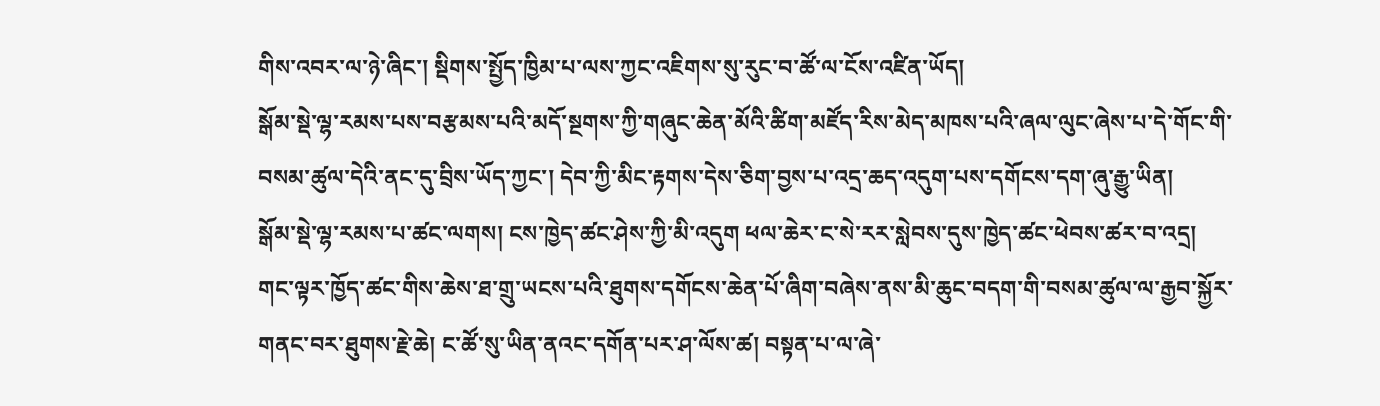གིས་འབར་ལ་ཉེ་ཞིང་། སྡིགས་སྤྱོད་ཁྱིམ་པ་ལས་ཀྱང་འཇིགས་སུ་རུང་བ་ཚོ་ལ་ངོས་འཛིན་ཡོད།
སྒོམ་སྡེ་ལྷ་རམས་པས་བརྩམས་པའི་མདོ་སྔགས་ཀྱི་གཞུང་ཆེན་མོའི་ཚིག་མཛོད་རིས་མེད་མཁས་པའི་ཞལ་ལུང་ཞེས་པ་དེ་གོང་གི་བསམ་ཚུལ་དེའི་ནང་དུ་བྲིས་ཡོད་ཀྱང་། དེབ་ཀྱི་མིང་རྟགས་དེས་ཅིག་བྱས་པ་འདྲ་ཆད་འདུག་པས་དགོངས་དག་ཞུ་རྒྱུ་ཡིན།
སྒོམ་སྡེ་ལྷ་རམས་པ་ཚང་ལགས། ངས་ཁྱེད་ཚང་ཤེས་ཀྱི་མི་འདུག ཕལ་ཆེར་ང་སེ་རར་སླེབས་དུས་ཁྱེད་ཚང་ཕེབས་ཚར་བ་འདྲ། གང་ལྟར་ཁྱོད་ཚང་གིས་ཆེས་ཐ་གྲུ་ཡངས་པའི་ཐུགས་དགོངས་ཆེན་པོ་ཞིག་བཞེས་ནས་མི་ཆུང་བདག་གི་བསམ་ཚུལ་ལ་རྒྱབ་སྐྱོར་གནང་བར་ཐུགས་རྗེ་ཆེ། ང་ཚོ་སུ་ཡིན་ནའང་དགོན་པར་ཤ་ལོས་ཚ། བསྟན་པ་ལ་ཞེ་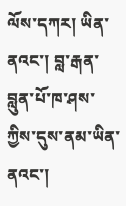ལོས་དཀར། ཡིན་ནའང་། བླ་རྒན་བླུན་པོ་ཁ་ཤས་ཀྱིས་དུས་ནམ་ཡིན་ནའང་།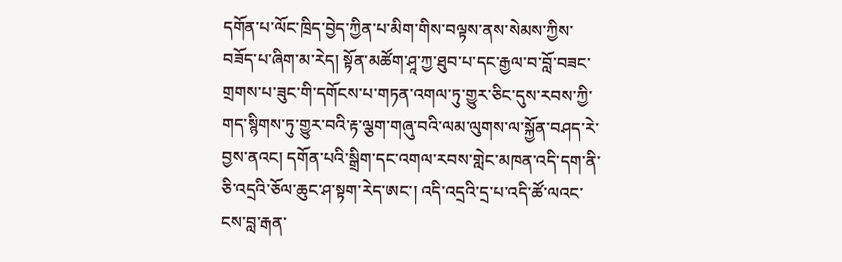དགོན་པ་ལོང་ཁྲིད་བྱེད་ཀྱིན་པ་མིག་གིས་བལྟས་ནས་སེམས་ཀྱིས་བཟོད་པ་ཞིག་མ་རེད། སྟོན་མཚོག་ཤཱ་ཀྱ་ཐུབ་པ་དང་རྒྱལ་བ་བློ་བཟང་གྲགས་པ་ཟུང་གི་དགོངས་པ་གཏན་འགལ་ཏུ་གྱུར་ཅིང་དུས་རབས་ཀྱི་གད་སྙིགས་ཏུ་གྱུར་བའི་རྟ་ལྕག་གཞུ་བའི་ལམ་ལུགས་ལ་སྐྱོན་བཤད་རེ་བྱས་ནའང། དགོན་པའི་སྒྲིག་དང་འགལ་རབས་གླེང་མཁན་འདི་དག་ནི་ཅི་འདྲའི་ཅོལ་ཆུང་ཤ་སྟག་རེད་ཨང་། འདི་འདྲའི་དྲ་པ་འདི་ཚོ་ལའང་ངས་བླ་རྒན་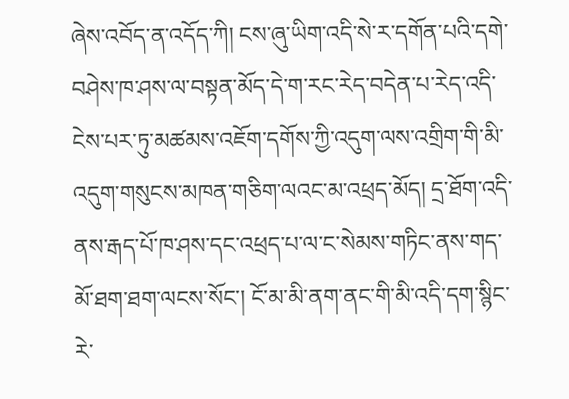ཞེས་འབོད་ན་འདོད་ཀི། ངས་ཞུ་ཡིག་འདི་སེ་ར་དགོན་པའི་དགེ་བཤེས་ཁ་ཤས་ལ་བསྟན་མོད་དེ་ག་རང་རེད་བདེན་པ་རེད་འདི་ངེས་པར་ཏུ་མཚམས་འཇོག་དགོས་ཀྱི་འདུག་ལས་འགྲིག་གི་མི་འདུག་གསུངས་མཁན་གཅིག་ལའང་མ་འཕྲད་མོད། དྲ་ཐོག་འདི་ནས་རྒད་པོ་ཁ་ཤས་དང་འཕྲད་པ་ལ་ང་སེམས་གཏིང་ནས་གད་མོ་ཐག་ཐག་ལངས་སོང་། ངོ་མ་མི་ནག་ནང་གི་མི་འདི་དག་སྙིང་རེ་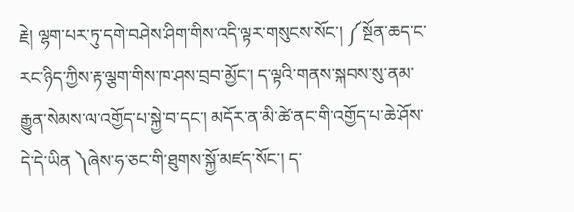རྗེ། ལྷག་པར་ཏུ་དགེ་བཤེས་ཤིག་གིས་འདི་ལྟར་གསུངས་སོང་། ༼སྔོན་ཆད་ང་རང་ཉིད་ཀྱིས་རྟ་ལྕག་གིས་ཁ་ཤས་བྲབ་མྱོང་། ད་ལྟའི་གནས་སྐབས་སུ་ནམ་རྒྱུན་སེམས་ལ་འགྱོད་པ་སྐྱེ་བ་དང་། མདོར་ན་མི་ཚེ་ནང་གི་འགྱོད་པ་ཆེ་ཤོས་དེ་དེ་ཡིན ༽ཞེས་ཧ་ཅང་གི་ཐུགས་སྐྱོ་མཛད་སོང་། ད་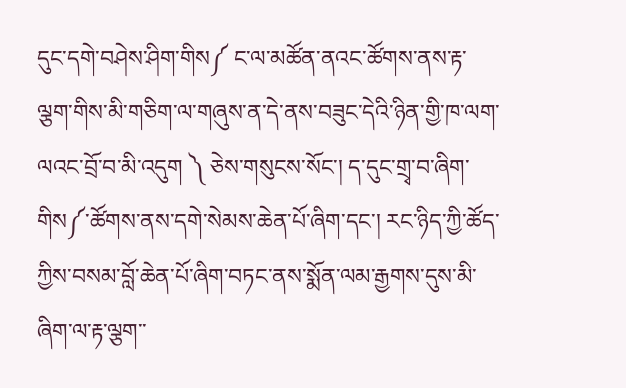དུང་དགེ་བཤེས་ཤིག་གིས༼ ང་ལ་མཚོན་ནའང་ཚོགས་ནས་རྟ་ལྕག་གིས་མི་གཅིག་ལ་གཞུས་ན་དེ་ནས་བཟུང་དེའི་ཉིན་གྱི་ཁ་ལག་ལའང་བྲོ་བ་མི་འདུག ༽ ཅེས་གསུངས་སོང་། ད་དུང་གྲྭ་བ་ཞིག་གིས༼་ཚོགས་ནས་དགེ་སེམས་ཆེན་པོ་ཞིག་དང་། རང་ཉིད་ཀྱི་ཚོད་ཀྱིས་བསམ་བློ་ཆེན་པོ་ཞིག་བཏང་ནས་སྨོན་ལམ་རྒྱགས་དུས་མི་ཞིག་ལ་རྟ་ལྕག་་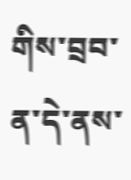གིས་བྲབ་ན་དེ་ནས་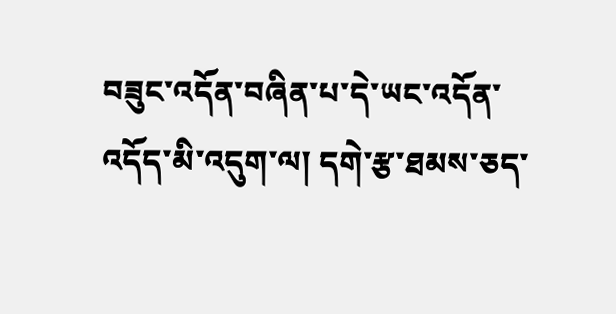བཟུང་འདོན་བཞིན་པ་དེ་ཡང་འདོན་འདོད་མི་འདུག་ལ། དགེ་རྩ་ཐམས་ཅད་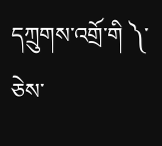དཀྲུགས་འགྲོ་གི ༽་ཅེས་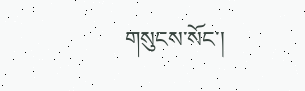གསུངས་སོང་།